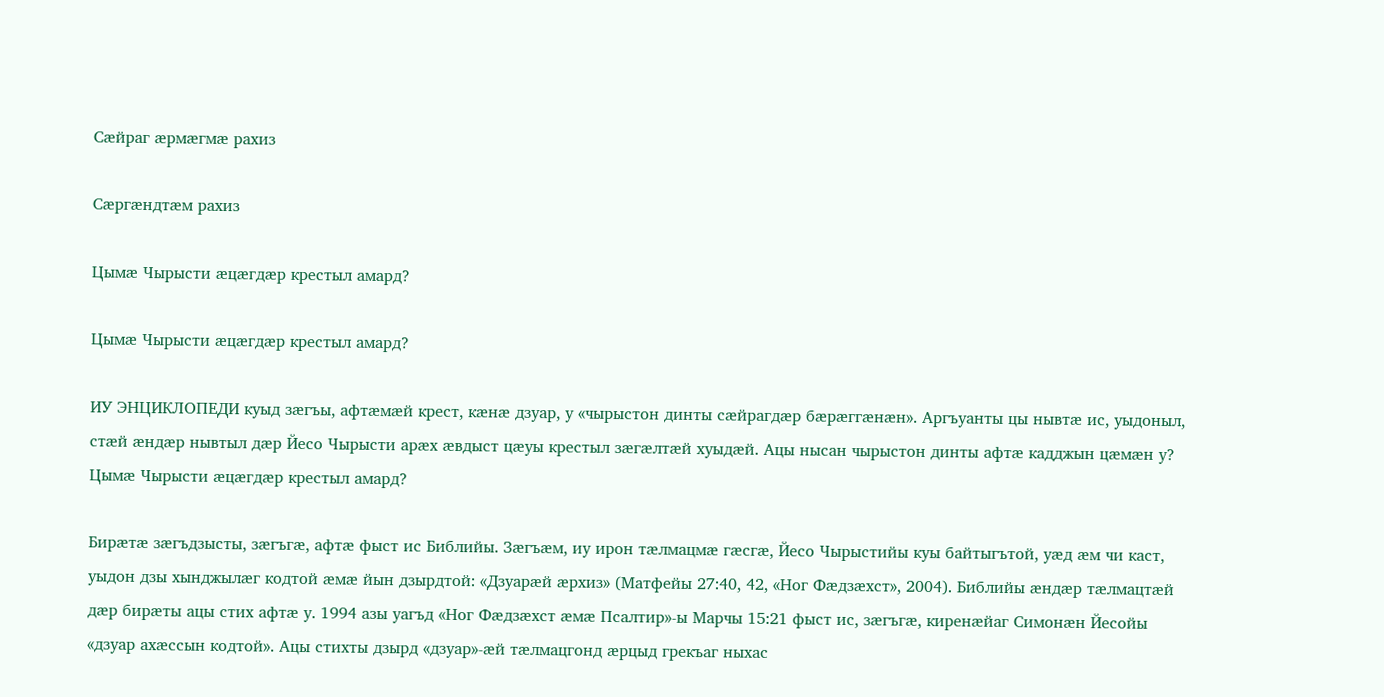Сӕйраг ӕрмӕгмӕ рахиз

Сӕргӕндтӕм рахиз

Цымӕ Чырысти ӕцӕгдӕр крестыл амард?

Цымӕ Чырысти ӕцӕгдӕр крестыл амард?

ИУ ЭНЦИКЛОПЕДИ куыд зӕгъы, афтӕмӕй крест, кӕнӕ дзуар, у «чырыстон динты сӕйрагдӕр бӕрӕггӕнӕн». Аргъуанты цы нывтӕ ис, уыдоныл, стӕй ӕндӕр нывтыл дӕр Йесо Чырысти арӕх ӕвдыст цӕуы крестыл зӕгӕлтӕй хуыдӕй. Ацы нысан чырыстон динты афтӕ кадджын цӕмӕн у? Цымӕ Чырысти ӕцӕгдӕр крестыл амард?

Бирӕтӕ зӕгъдзысты, зӕгъгӕ, афтӕ фыст ис Библийы. Зӕгъӕм, иу ирон тӕлмацмӕ гӕсгӕ, Йесо Чырыстийы куы байтыгътой, уӕд ӕм чи каст, уыдон дзы хынджылӕг кодтой ӕмӕ йын дзырдтой: «Дзуарӕй ӕрхиз» (Матфейы 27:40, 42, «Ног Фӕдзӕхст», 2004). Библийы ӕндӕр тӕлмацтӕй дӕр бирӕты ацы стих афтӕ у. 1994 азы уагъд «Ног Фӕдзӕхст ӕмӕ Псалтир»-ы Марчы 15:21 фыст ис, зӕгъгӕ, киренӕйаг Симонӕн Йесойы «дзуар ахӕссын кодтой». Ацы стихты дзырд «дзуар»-ӕй тӕлмацгонд ӕрцыд грекъаг ныхас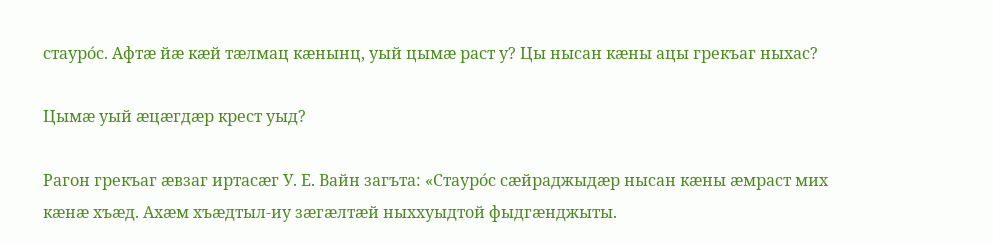стауро́с. Афтӕ йӕ кӕй тӕлмац кӕнынц, уый цымӕ раст у? Цы нысан кӕны ацы грекъаг ныхас?

Цымӕ уый ӕцӕгдӕр крест уыд?

Рагон грекъаг ӕвзаг иртасӕг У. Е. Вайн загъта: «Стауро́с сӕйраджыдӕр нысан кӕны ӕмраст мих кӕнӕ хъӕд. Ахӕм хъӕдтыл-иу зӕгӕлтӕй ныххуыдтой фыдгӕнджыты.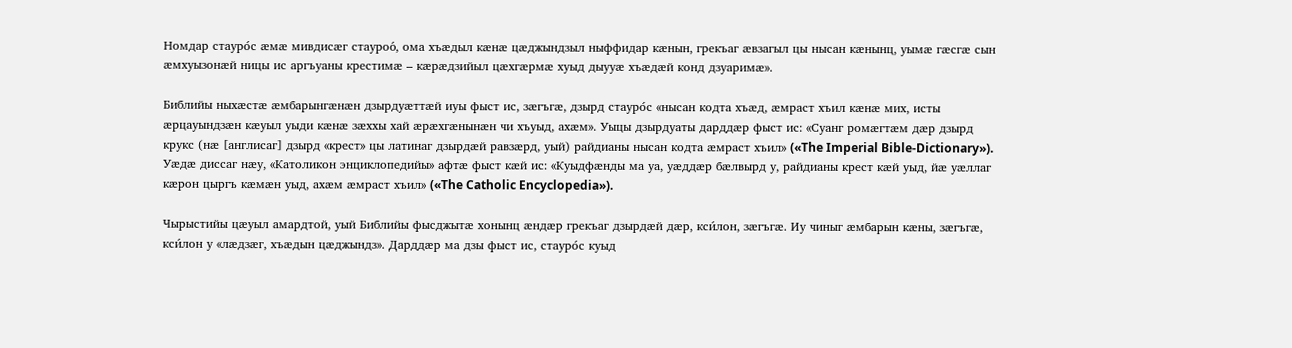Номдар стауро́с ӕмӕ мивдисӕг стауроо́, ома хъӕдыл кӕнӕ цӕджындзыл ныффидар кӕнын, грекъаг ӕвзагыл цы нысан кӕнынц, уымӕ гӕсгӕ сын ӕмхуызонӕй ницы ис аргъуаны крестимӕ – кӕрӕдзийыл цӕхгӕрмӕ хуыд дыууӕ хъӕдӕй конд дзуаримӕ».

Библийы ныхӕстӕ ӕмбарынгӕнӕн дзырдуӕттӕй иуы фыст ис, зӕгъгӕ, дзырд стауро́с «нысан кодта хъӕд, ӕмраст хъил кӕнӕ мих, исты ӕрцауындзӕн кӕуыл уыди кӕнӕ зӕххы хай ӕрӕхгӕнынӕн чи хъуыд, ахӕм». Уыцы дзырдуаты дарддӕр фыст ис: «Суанг ромӕгтӕм дӕр дзырд крукс (нӕ [англисаг] дзырд «крест» цы латинаг дзырдӕй равзӕрд, уый) райдианы нысан кодта ӕмраст хъил» («The Imperial Bible-Dictionary»). Уӕдӕ диссаг нӕу, «Католикон энциклопедийы» афтӕ фыст кӕй ис: «Куыдфӕнды ма уа, уӕддӕр бӕлвырд у, райдианы крест кӕй уыд, йӕ уӕллаг кӕрон цыргъ кӕмӕн уыд, ахӕм ӕмраст хъил» («The Catholic Encyclopedia»).

Чырыстийы цӕуыл амардтой, уый Библийы фысджытӕ хонынц ӕндӕр грекъаг дзырдӕй дӕр, кси́лон, зӕгъгӕ. Иу чиныг ӕмбарын кӕны, зӕгъгӕ, кси́лон у «лӕдзӕг, хъӕдын цӕджындз». Дарддӕр ма дзы фыст ис, стауро́с куыд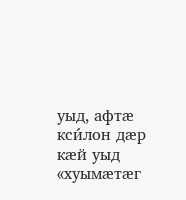уыд, афтӕ кси́лон дӕр кӕй уыд «хуымӕтӕг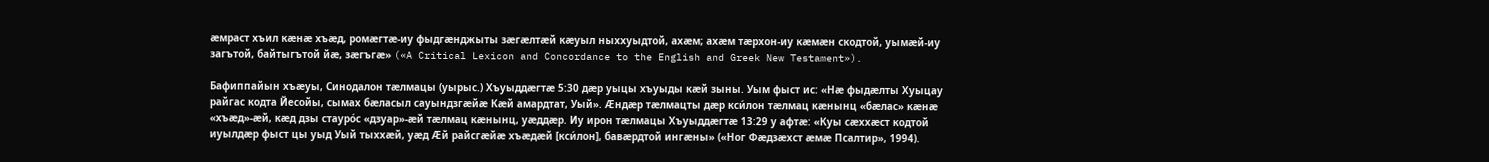ӕмраст хъил кӕнӕ хъӕд, ромӕгтӕ-иу фыдгӕнджыты зӕгӕлтӕй кӕуыл ныххуыдтой, ахӕм; ахӕм тӕрхон-иу кӕмӕн скодтой, уымӕй-иу загътой, байтыгътой йӕ, зӕгъгӕ» («A Critical Lexicon and Concordance to the English and Greek New Testament»).

Бафиппайын хъӕуы, Синодалон тӕлмацы (уырыс.) Хъуыддӕгтӕ 5:30 дӕр уыцы хъуыды кӕй зыны. Уым фыст ис: «Нӕ фыдӕлты Хуыцау райгас кодта Йесойы, сымах бӕласыл сауындзгӕйӕ Кӕй амардтат, Уый». Ӕндӕр тӕлмацты дӕр кси́лон тӕлмац кӕнынц «бӕлас» кӕнӕ «хъӕд»-ӕй, кӕд дзы стауро́с «дзуар»-ӕй тӕлмац кӕнынц, уӕддӕр. Иу ирон тӕлмацы Хъуыддӕгтӕ 13:29 у афтӕ: «Куы сӕххӕст кодтой иуылдӕр фыст цы уыд Уый тыххӕй, уӕд Ӕй райсгӕйӕ хъӕдӕй [кси́лон], бавӕрдтой ингӕны» («Ног Фӕдзӕхст ӕмӕ Псалтир», 1994).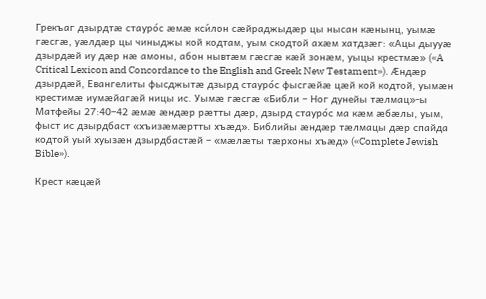Грекъаг дзырдтӕ стауро́с ӕмӕ кси́лон сӕйраджыдӕр цы нысан кӕнынц, уымӕ гӕсгӕ, уӕлдӕр цы чиныджы кой кодтам, уым скодтой ахӕм хатдзӕг: «Ацы дыууӕ дзырдӕй иу дӕр нӕ амоны, абон нывтӕм гӕсгӕ кӕй зонӕм, уыцы крестмӕ» («A Critical Lexicon and Concordance to the English and Greek New Testament»). Ӕндӕр дзырдӕй, Евангелиты фысджытӕ дзырд стауро́с фысгӕйӕ цӕй кой кодтой, уымӕн крестимӕ иумӕйагӕй ницы ис. Уымӕ гӕсгӕ «Библи – Ног дунейы тӕлмац»-ы Матфейы 27:40–42 ӕмӕ ӕндӕр рӕтты дӕр, дзырд стауро́с ма кӕм ӕбӕлы, уым, фыст ис дзырдбаст «хъизӕмӕртты хъӕд». Библийы ӕндӕр тӕлмацы дӕр спайда кодтой уый хуызӕн дзырдбастӕй – «мӕлӕты тӕрхоны хъӕд» («Complete Jewish Bible»).

Крест кӕцӕй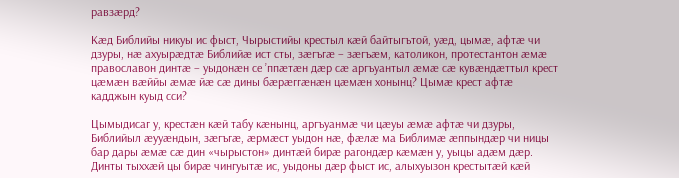равзӕрд?

Кӕд Библийы никуы ис фыст, Чырыстийы крестыл кӕй байтыгътой, уӕд, цымӕ, афтӕ чи дзуры, нӕ ахуырӕдтӕ Библийӕ ист сты, зӕгъгӕ – зӕгъӕм, католикон, протестантон ӕмӕ православон динтӕ – уыдонӕн се ’ппӕтӕн дӕр сӕ аргъуантыл ӕмӕ сӕ кувӕндӕттыл крест цӕмӕн вӕййы ӕмӕ йӕ сӕ дины бӕрӕггӕнӕн цӕмӕн хонынц? Цымӕ крест афтӕ кадджын куыд сси?

Цымыдисаг у, крестӕн кӕй табу кӕнынц, аргъуанмӕ чи цӕуы ӕмӕ афтӕ чи дзуры, Библийыл ӕууӕндын, зӕгъгӕ, ӕрмӕст уыдон нӕ, фӕлӕ ма Библимӕ ӕппындӕр чи ницы бар дары ӕмӕ сӕ дин «чырыстон» динтӕй бирӕ рагондӕр кӕмӕн у, уыцы адӕм дӕр. Динты тыххӕй цы бирӕ чингуытӕ ис, уыдоны дӕр фыст ис, алыхуызон крестытӕй кӕй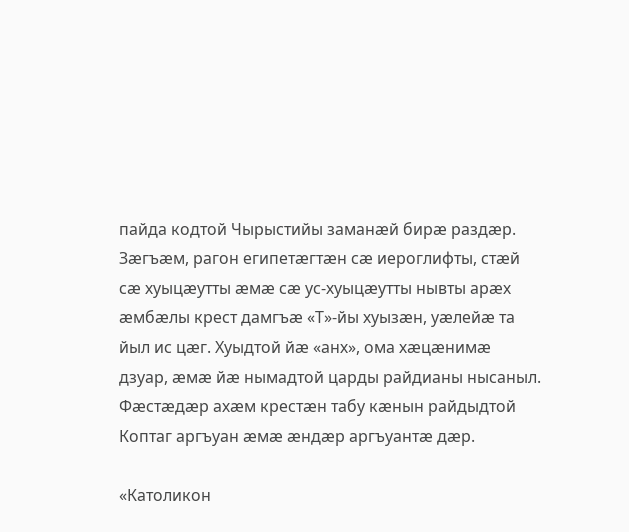пайда кодтой Чырыстийы заманӕй бирӕ раздӕр. Зӕгъӕм, рагон египетӕгтӕн сӕ иероглифты, стӕй сӕ хуыцӕутты ӕмӕ сӕ ус-хуыцӕутты нывты арӕх ӕмбӕлы крест дамгъӕ «Т»-йы хуызӕн, уӕлейӕ та йыл ис цӕг. Хуыдтой йӕ «анх», ома хӕцӕнимӕ дзуар, ӕмӕ йӕ нымадтой царды райдианы нысаныл. Фӕстӕдӕр ахӕм крестӕн табу кӕнын райдыдтой Коптаг аргъуан ӕмӕ ӕндӕр аргъуантӕ дӕр.

«Католикон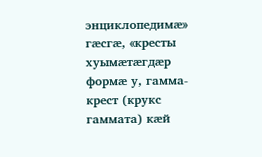энциклопедимӕ» гӕсгӕ, «кресты хуымӕтӕгдӕр формӕ у, гамма-крест (крукс гаммата) кӕй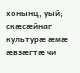хонынц, уый; скӕсӕйнаг культурӕ ӕмӕ ӕвзӕгтӕ чи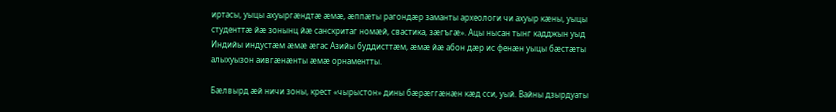иртасы, уыцы ахуыргӕндтӕ ӕмӕ, ӕппӕты рагондӕр заманты археологи чи ахуыр кӕны, уыцы студенттӕ йӕ зонынц йӕ санскритаг номӕй, свастика, зӕгъгӕ». Ацы нысан тынг кадджын уыд Индийы индустӕм ӕмӕ ӕгас Азийы буддисттӕм, ӕмӕ йӕ абон дӕр ис фенӕн уыцы бӕстӕты алыхуызон аивгӕнӕнты ӕмӕ орнаментты.

Бӕлвырд ӕй ничи зоны, крест «чырыстон» дины бӕрӕггӕнӕн кӕд сси, уый. Вайны дзырдуаты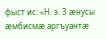фыст ис: «Н. э. 3 ӕнусы ӕмбисмӕ аргъуантӕ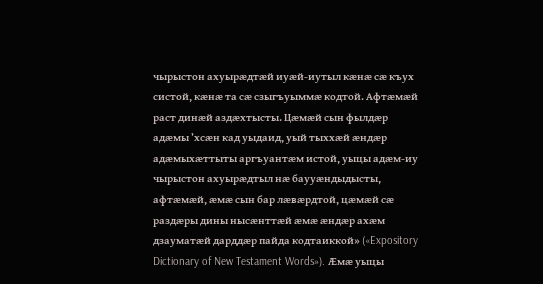чырыстон ахуырӕдтӕй иуӕй-иутыл кӕнӕ сӕ къух систой, кӕнӕ та сӕ сзыгъуыммӕ кодтой. Афтӕмӕй раст динӕй аздӕхтысты. Цӕмӕй сын фылдӕр адӕмы ’хсӕн кад уыдаид, уый тыххӕй ӕндӕр адӕмыхӕттыты аргъуантӕм истой, уыцы адӕм-иу чырыстон ахуырӕдтыл нӕ баууӕндыдысты, афтӕмӕй, ӕмӕ сын бар лӕвӕрдтой, цӕмӕй сӕ раздӕры дины нысӕнттӕй ӕмӕ ӕндӕр ахӕм дзауматӕй дарддӕр пайда кодтаиккой» («Expository Dictionary of New Testament Words»). Ӕмӕ уыцы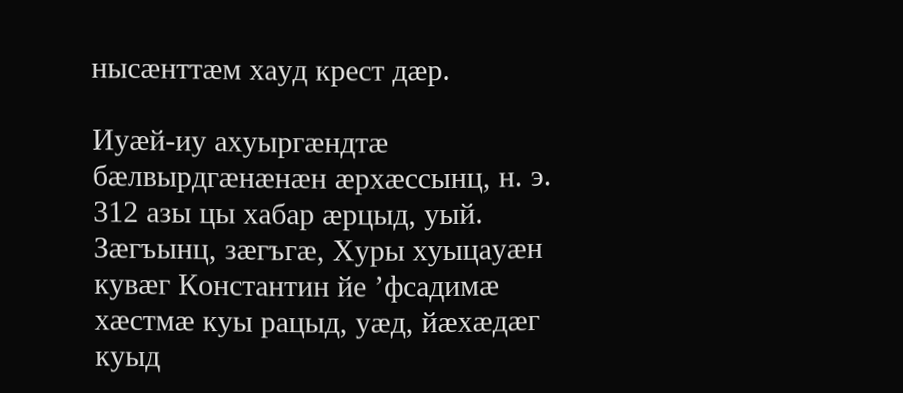нысӕнттӕм хауд крест дӕр.

Иуӕй-иу ахуыргӕндтӕ бӕлвырдгӕнӕнӕн ӕрхӕссынц, н. э. 312 азы цы хабар ӕрцыд, уый. Зӕгъынц, зӕгъгӕ, Хуры хуыцауӕн кувӕг Константин йе ’фсадимӕ хӕстмӕ куы рацыд, уӕд, йӕхӕдӕг куыд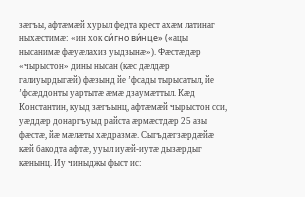зӕгъы, афтӕмӕй хурыл федта крест ахӕм латинаг ныхӕстимӕ: «ин хок си́гно ви́нце» («ацы нысанимӕ фӕуӕлахиз уыдзынӕ»). Фӕстӕдӕр «чырыстон» дины нысан (кӕс дӕлдӕр галиуырдыгӕй) фӕзынд йе ’фсады тырысатыл, йе ’фсӕддонты уартытӕ ӕмӕ дзаумӕттыл. Кӕд Константин, куыд зӕгъынц, афтӕмӕй чырыстон сси, уӕддӕр донаргъуыд райста ӕрмӕстдӕр 25 азы фӕстӕ, йӕ мӕлӕты хӕдразмӕ. Сыгъдӕгзӕрдӕйӕ кӕй бакодта афтӕ, ууыл иуӕй-иутӕ дызӕрдыг кӕнынц. Иу чиныджы фыст ис: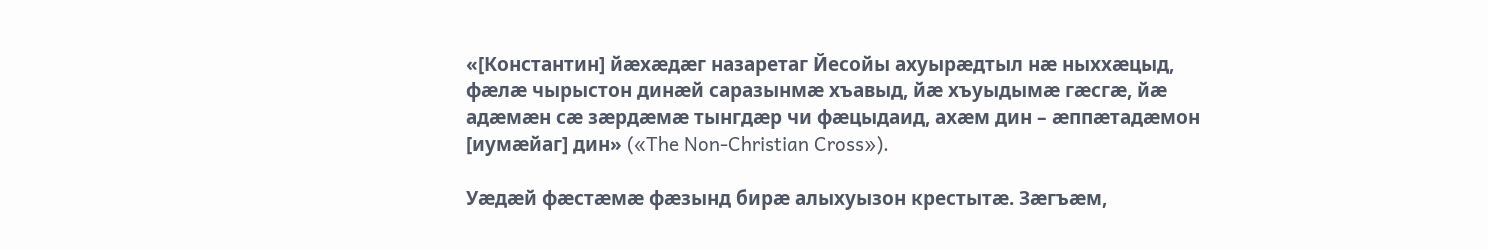«[Константин] йӕхӕдӕг назаретаг Йесойы ахуырӕдтыл нӕ ныххӕцыд, фӕлӕ чырыстон динӕй саразынмӕ хъавыд, йӕ хъуыдымӕ гӕсгӕ, йӕ адӕмӕн сӕ зӕрдӕмӕ тынгдӕр чи фӕцыдаид, ахӕм дин – ӕппӕтадӕмон [иумӕйаг] дин» («The Non-Christian Cross»).

Уӕдӕй фӕстӕмӕ фӕзынд бирӕ алыхуызон крестытӕ. Зӕгъӕм,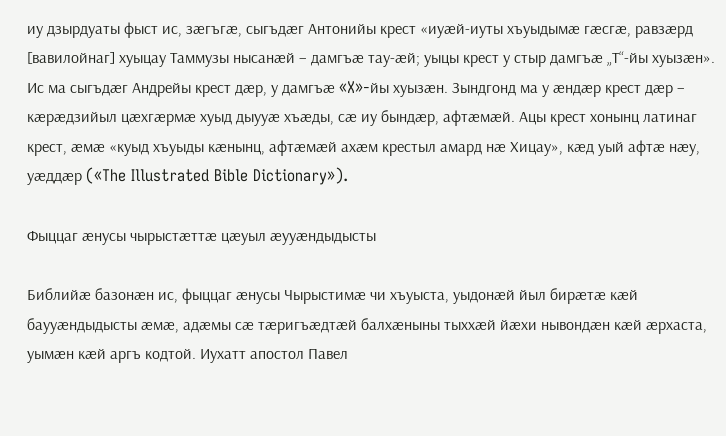иу дзырдуаты фыст ис, зӕгъгӕ, сыгъдӕг Антонийы крест «иуӕй-иуты хъуыдымӕ гӕсгӕ, равзӕрд [вавилойнаг] хуыцау Таммузы нысанӕй – дамгъӕ тау-ӕй; уыцы крест у стыр дамгъӕ „Т“-йы хуызӕн». Ис ма сыгъдӕг Андрейы крест дӕр, у дамгъӕ «X»-йы хуызӕн. Зындгонд ма у ӕндӕр крест дӕр – кӕрӕдзийыл цӕхгӕрмӕ хуыд дыууӕ хъӕды, сӕ иу бындӕр, афтӕмӕй. Ацы крест хонынц латинаг крест, ӕмӕ «куыд хъуыды кӕнынц, афтӕмӕй ахӕм крестыл амард нӕ Хицау», кӕд уый афтӕ нӕу, уӕддӕр («The Illustrated Bible Dictionary»).

Фыццаг ӕнусы чырыстӕттӕ цӕуыл ӕууӕндыдысты

Библийӕ базонӕн ис, фыццаг ӕнусы Чырыстимӕ чи хъуыста, уыдонӕй йыл бирӕтӕ кӕй баууӕндыдысты ӕмӕ, адӕмы сӕ тӕригъӕдтӕй балхӕныны тыххӕй йӕхи нывондӕн кӕй ӕрхаста, уымӕн кӕй аргъ кодтой. Иухатт апостол Павел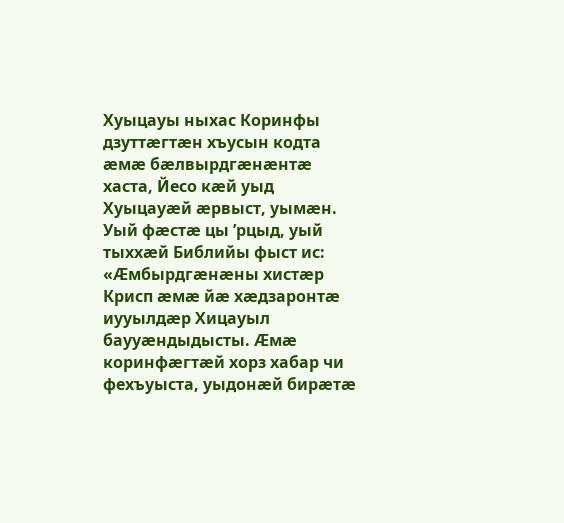Хуыцауы ныхас Коринфы дзуттӕгтӕн хъусын кодта ӕмӕ бӕлвырдгӕнӕнтӕ хаста, Йесо кӕй уыд Хуыцауӕй ӕрвыст, уымӕн. Уый фӕстӕ цы ’рцыд, уый тыххӕй Библийы фыст ис: «Ӕмбырдгӕнӕны хистӕр Крисп ӕмӕ йӕ хӕдзаронтӕ иууылдӕр Хицауыл баууӕндыдысты. Ӕмӕ коринфӕгтӕй хорз хабар чи фехъуыста, уыдонӕй бирӕтӕ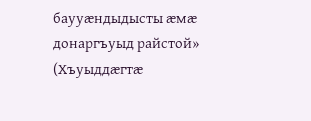баууӕндыдысты ӕмӕ донаргъуыд райстой» (Хъуыддӕгтӕ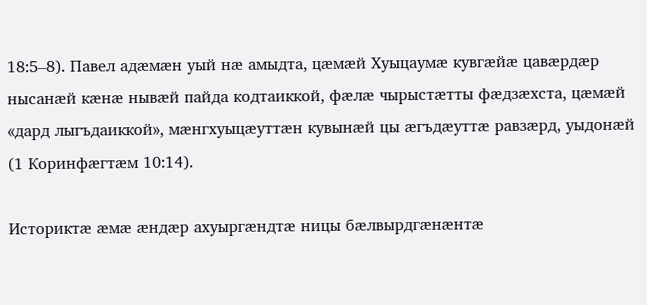18:5–8). Павел адӕмӕн уый нӕ амыдта, цӕмӕй Хуыцаумӕ кувгӕйӕ цавӕрдӕр нысанӕй кӕнӕ нывӕй пайда кодтаиккой, фӕлӕ чырыстӕтты фӕдзӕхста, цӕмӕй «дард лыгъдаиккой», мӕнгхуыцӕуттӕн кувынӕй цы ӕгъдӕуттӕ равзӕрд, уыдонӕй (1 Коринфӕгтӕм 10:14).

Историктӕ ӕмӕ ӕндӕр ахуыргӕндтӕ ницы бӕлвырдгӕнӕнтӕ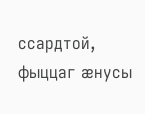ссардтой, фыццаг ӕнусы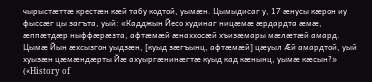чырыстӕттӕ крестӕн кӕй табу кодтой, уымӕн. Цымыдисаг у, 17 ӕнусы кӕрон иу фыссӕг цы загъта, уый: «Кадджын Йесо худинаг ницӕмӕ ӕрдардта ӕмӕ, ӕппӕтдӕр ныффӕрӕзта, афтӕмӕй ӕнаххосӕй хъизӕмары мӕлӕтӕй амард. Цымӕ Йын ӕхсызгон уыдзӕн, [куыд зӕгъынц, афтӕмӕй] цӕуыл Ӕй амардтой, уый хуызӕн цӕмӕндӕрты Йӕ ахуыргӕнинӕгтӕ куыд кад кӕнынц, уымӕ кӕсын?» («History of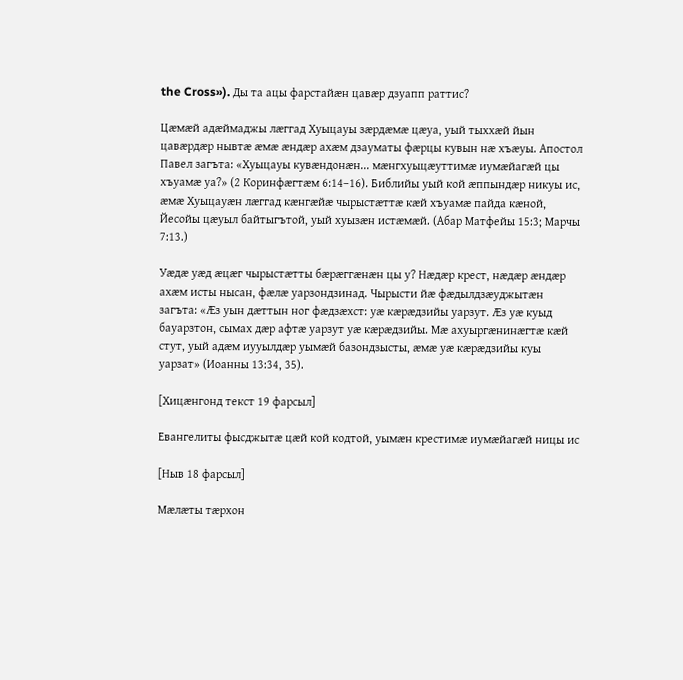the Cross»). Ды та ацы фарстайӕн цавӕр дзуапп раттис?

Цӕмӕй адӕймаджы лӕггад Хуыцауы зӕрдӕмӕ цӕуа, уый тыххӕй йын цавӕрдӕр нывтӕ ӕмӕ ӕндӕр ахӕм дзауматы фӕрцы кувын нӕ хъӕуы. Апостол Павел загъта: «Хуыцауы кувӕндонӕн... мӕнгхуыцӕуттимӕ иумӕйагӕй цы хъуамӕ уа?» (2 Коринфӕгтӕм 6:14–16). Библийы уый кой ӕппындӕр никуы ис, ӕмӕ Хуыцауӕн лӕггад кӕнгӕйӕ чырыстӕттӕ кӕй хъуамӕ пайда кӕной, Йесойы цӕуыл байтыгътой, уый хуызӕн истӕмӕй. (Абар Матфейы 15:3; Марчы 7:13.)

Уӕдӕ уӕд ӕцӕг чырыстӕтты бӕрӕггӕнӕн цы у? Нӕдӕр крест, нӕдӕр ӕндӕр ахӕм исты нысан, фӕлӕ уарзондзинад. Чырысти йӕ фӕдылдзӕуджытӕн загъта: «Ӕз уын дӕттын ног фӕдзӕхст: уӕ кӕрӕдзийы уарзут. Ӕз уӕ куыд бауарзтон, сымах дӕр афтӕ уарзут уӕ кӕрӕдзийы. Мӕ ахуыргӕнинӕгтӕ кӕй стут, уый адӕм иууылдӕр уымӕй базондзысты, ӕмӕ уӕ кӕрӕдзийы куы уарзат» (Иоанны 13:34, 35).

[Хицӕнгонд текст 19 фарсыл]

Евангелиты фысджытӕ цӕй кой кодтой, уымӕн крестимӕ иумӕйагӕй ницы ис

[Ныв 18 фарсыл]

Мӕлӕты тӕрхон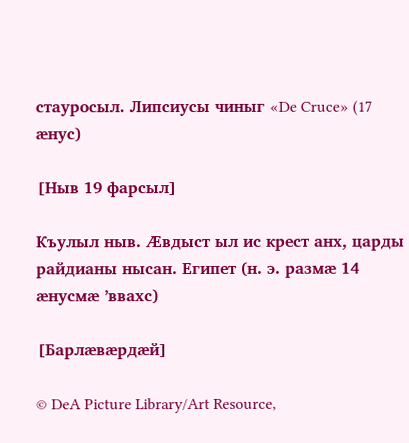стауросыл. Липсиусы чиныг «De Cruce» (17 ӕнус)

[Ныв 19 фарсыл]

Къулыл ныв. Ӕвдыст ыл ис крест анх, царды райдианы нысан. Египет (н. э. размӕ 14 ӕнусмӕ ’ввахс)

[Барлӕвӕрдӕй]

© DeA Picture Library/Art Resource,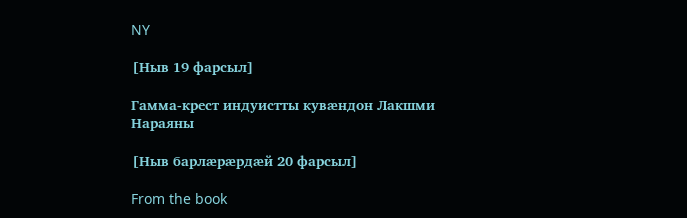NY

[Ныв 19 фарсыл]

Гамма-крест индуистты кувӕндон Лакшми Нараяны

[Ныв барлӕрӕрдӕй 20 фарсыл]

From the book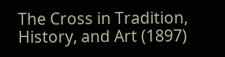The Cross in Tradition, History, and Art (1897)